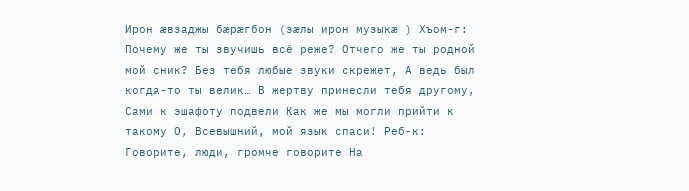Ирон æвзаджы бæрæгбон (зæлы ирон музыкæ ) Хъом-г: Почему же ты звучишь всё реже? Отчего же ты родной мой сник? Без тебя любые звуки скрежет, А ведь был когда-то ты велик… В жертву принесли тебя другому, Сами к эшафоту подвели Как же мы могли прийти к такому О, Всевышний, мой язык спаси! Реб-к: Говорите, люди, громче говорите На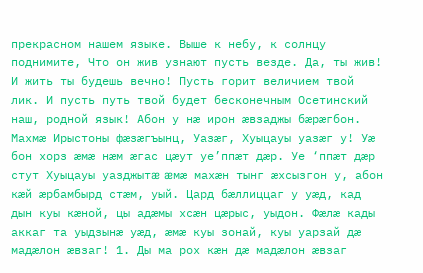прекрасном нашем языке. Выше к небу, к солнцу поднимите, Что он жив узнают пусть везде. Да, ты жив! И жить ты будешь вечно! Пусть горит величием твой лик. И пусть путь твой будет бесконечным Осетинский наш, родной язык! Абон у нæ ирон æвзаджы бæрæгбон. Махмæ Ирыстоны фæзæгъынц, Уазæг, Хуыцауы уазæг у! Уæ бон хорз æмæ нæм æгас цæут уе’ппæт дæр. Уе ‘ппæт дæр стут Хуыцауы уазджытæ æмæ махæн тынг æхсызгон у, абон кæй æрбамбырд стæм, уый. Цард бæллиццаг у уæд, кад дын куы кæной, цы адæмы хсæн цæрыс, уыдон. Фæлæ кады аккаг та уыдзынæ уæд, æмæ куы зонай, куы уарзай дæ мадæлон æвзаг! 1. Ды ма рох кæн дæ мадæлон æвзаг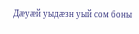Дæуæй уыдæзн уый сом боны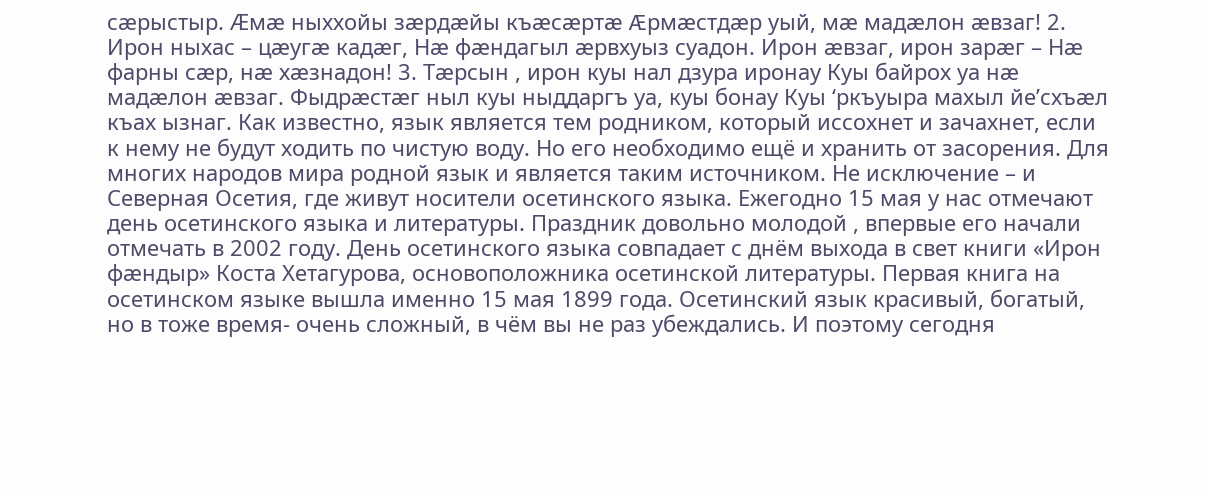сæрыстыр. Æмæ ныххойы зæрдæйы къæсæртæ Æрмæстдæр уый, мæ мадæлон æвзаг! 2. Ирон ныхас – цæугæ кадæг, Нæ фæндагыл æрвхуыз суадон. Ирон æвзаг, ирон зарæг – Нæ фарны сæр, нæ хæзнадон! 3. Тæрсын , ирон куы нал дзура иронау Куы байрох уа нæ мадæлон æвзаг. Фыдрæстæг ныл куы ныддаргъ уа, куы бонау Куы ‘ркъуыра махыл йе’схъæл къах ызнаг. Как известно, язык является тем родником, который иссохнет и зачахнет, если к нему не будут ходить по чистую воду. Но его необходимо ещё и хранить от засорения. Для многих народов мира родной язык и является таким источником. Не исключение – и Северная Осетия, где живут носители осетинского языка. Ежегодно 15 мая у нас отмечают день осетинского языка и литературы. Праздник довольно молодой , впервые его начали отмечать в 2002 году. День осетинского языка совпадает с днём выхода в свет книги «Ирон фæндыр» Коста Хетагурова, основоположника осетинской литературы. Первая книга на осетинском языке вышла именно 15 мая 1899 года. Осетинский язык красивый, богатый, но в тоже время- очень сложный, в чём вы не раз убеждались. И поэтому сегодня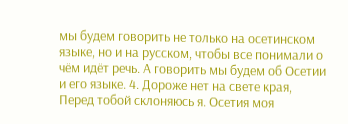мы будем говорить не только на осетинском языке, но и на русском, чтобы все понимали о чём идёт речь. А говорить мы будем об Осетии и его языке. 4. Дороже нет на свете края, Перед тобой склоняюсь я. Осетия моя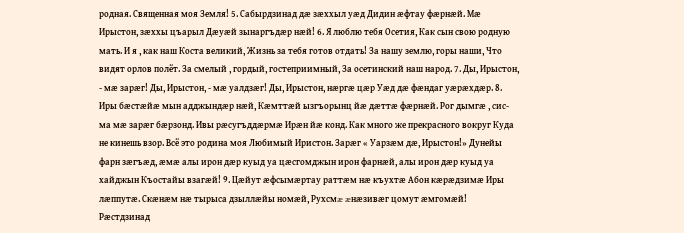родная. Священная моя Земля! 5. Сабырдзинад дæ зæххыл уæд Дидин æфтау фæрнæй. Мæ Ирыстон, зæххы цъарыл Дæуæй зынаргъдæр нæй! 6. Я люблю тебя Осетия, Как сын свою родную мать. И я , как наш Коста великий, Жизнь за тебя готов отдать! За нашу землю, горы наши, Что видят орлов полёт. За смелый , гордый, гостеприимный, За осетинский наш народ. 7. Ды, Ирыстон, - мæ зарæг! Ды, Ирыстон, - мæ уалдзæг! Ды, Ирыстон, нæргæ цæр Уæд дæ фæндаг уæрæхдæр. 8. Иры бæстæйæ мын адджындæр нæй, Кæмттæй ызгъорынц йæ дæттæ фæрнæй. Рог дымгæ , сис-ма мæ зарæг бæрзонд. Ивы рæсугъддæрмæ Ирæн йæ конд. Как много же прекрасного вокруг Куда не кинешь взор. Всё это родина моя Любимый Иристон. Зарæг « Уарзæм дæ, Ирыстон!» Дунейы фарн зæгъæд, æмæ алы ирон дæр куыд уа цæсгомджын ирон фарнæй, алы ирон дæр куыд уа хайджын Къостайы взагæй! 9. Цæйут æфсымæртау раттæм нæ къухтæ Абон кæрæдзимæ Иры лæппутæ. Скæнæм нæ тырыса дзыллæйы номæй, Рухсмæ æнæзивæг цомут æмгомæй! Рæстдзинад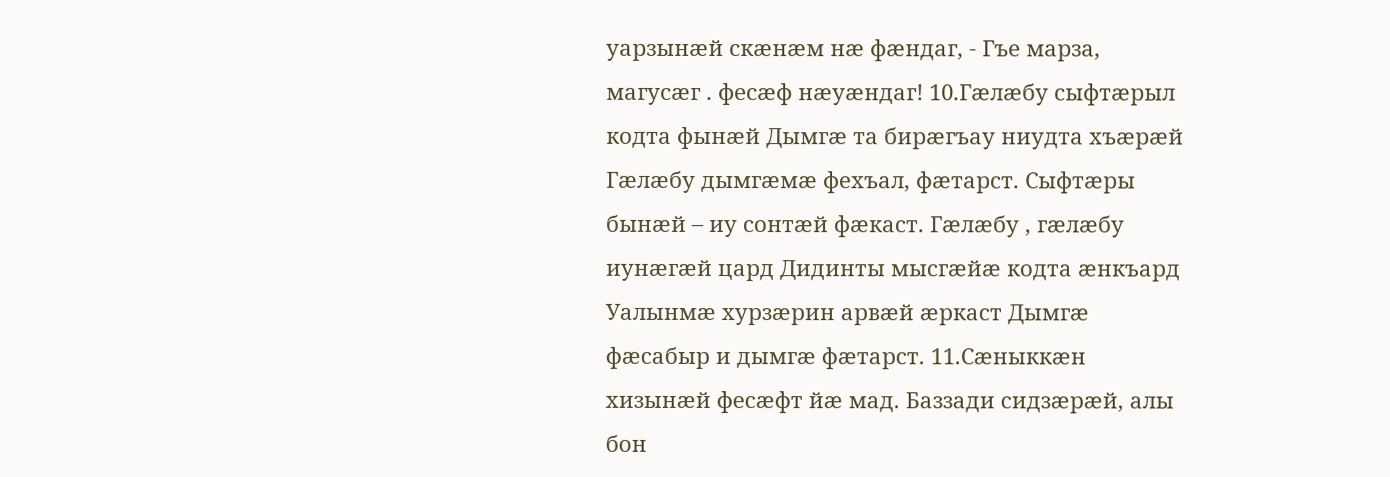уарзынæй скæнæм нæ фæндаг, - Гъе марза, магусæг . фесæф нæуæндаг! 10.Гæлæбу сыфтæрыл кодта фынæй Дымгæ та бирæгъау ниудта хъæрæй Гæлæбу дымгæмæ фехъал, фæтарст. Сыфтæры бынæй – иу сонтæй фæкаст. Гæлæбу , гæлæбу иунæгæй цард Дидинты мысгæйæ кодта æнкъард Уалынмæ хурзæрин арвæй æркаст Дымгæ фæсабыр и дымгæ фæтарст. 11.Сæныккæн хизынæй фесæфт йæ мад. Баззади сидзæрæй, алы бон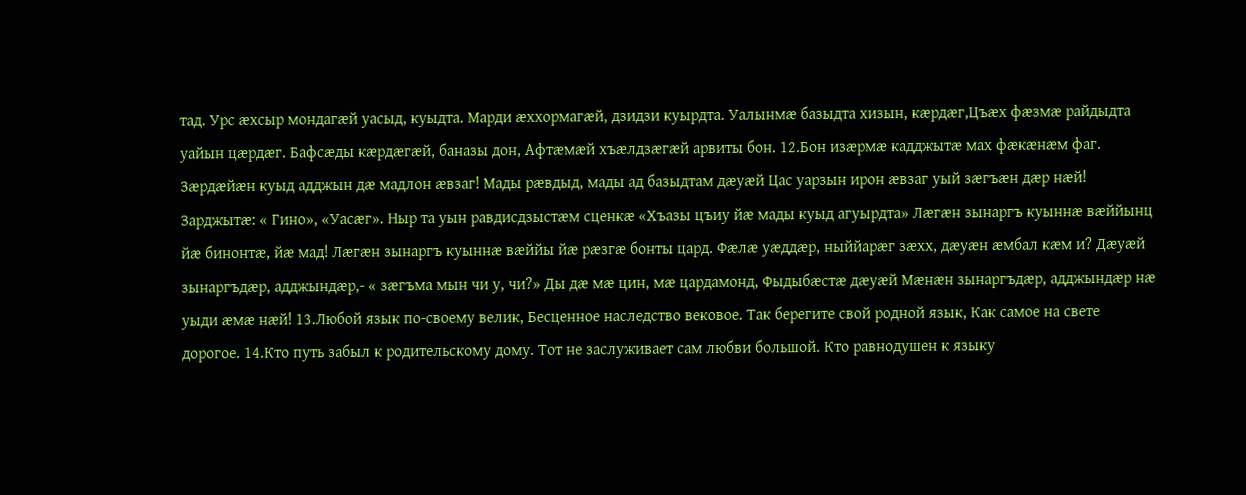тад. Урс æхсыр мондагæй уасыд, куыдта. Марди æххормагæй, дзидзи куырдта. Уалынмæ базыдта хизын, кæрдæг,Цъæх фæзмæ райдыдта уайын цæрдæг. Бафсæды кæрдæгæй, баназы дон, Афтæмæй хъæлдзæгæй арвиты бон. 12.Бон изæрмæ кадджытæ мах фæкæнæм фаг. Зæрдæйæн куыд адджын дæ мадлон æвзаг! Мады рæвдыд, мады ад базыдтам дæуæй Цас уарзын ирон æвзаг уый зæгъæн дæр нæй! Зарджытæ: « Гино», «Уасæг». Ныр та уын равдисдзыстæм сценкæ «Хъазы цъиу йæ мады куыд агуырдта» Лæгæн зынаргъ куыннæ вæййынц йæ бинонтæ, йæ мад! Лæгæн зынаргъ куыннæ вæййы йæ рæзгæ бонты цард. Фæлæ уæддæр, ныййарæг зæхх, дæуæн æмбал кæм и? Дæуæй зынаргъдæр, адджындæр,- « зæгъма мын чи у, чи?» Ды дæ мæ цин, мæ цардамонд, Фыдыбæстæ дæуæй Мæнæн зынаргъдæр, адджындæр нæ уыди æмæ нæй! 13.Любой язык по-своему велик, Бесценное наследство вековое. Так берегите свой родной язык, Как самое на свете дорогое. 14.Кто путь забыл к родительскому дому. Тот не заслуживает сам любви большой. Кто равнодушен к языку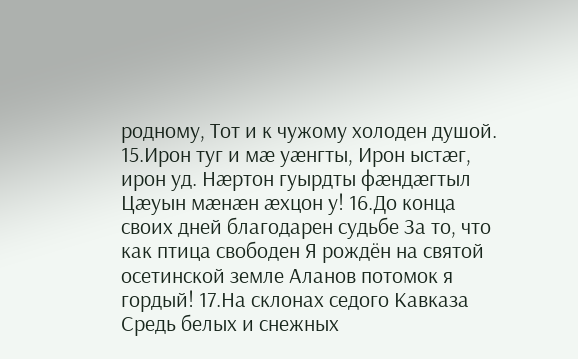родному, Тот и к чужому холоден душой. 15.Ирон туг и мæ уæнгты, Ирон ыстæг, ирон уд. Нæртон гуырдты фæндæгтыл Цæуын мæнæн æхцон у! 16.До конца своих дней благодарен судьбе За то, что как птица свободен Я рождён на святой осетинской земле Аланов потомок я гордый! 17.На склонах седого Кавказа Средь белых и снежных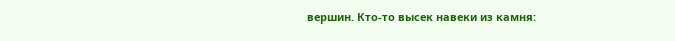вершин. Кто-то высек навеки из камня: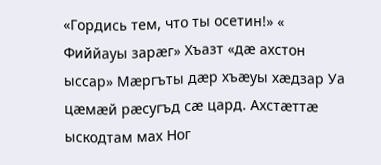«Гордись тем, что ты осетин!» « Фиййауы зарæг» Хъазт «дæ ахстон ыссар» Мæргъты дæр хъæуы хæдзар Уа цæмæй рæсугъд сæ цард. Ахстæттæ ыскодтам мах Ног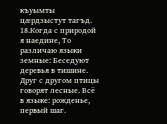къуымты цæрдзыстут тагъд. 18.Когда с природой я наедине, То различаю языки земные: Беседуют деревья в тишине. Друг с другом птицы говорят лесные. Всё в языке: рожденье, первый шаг.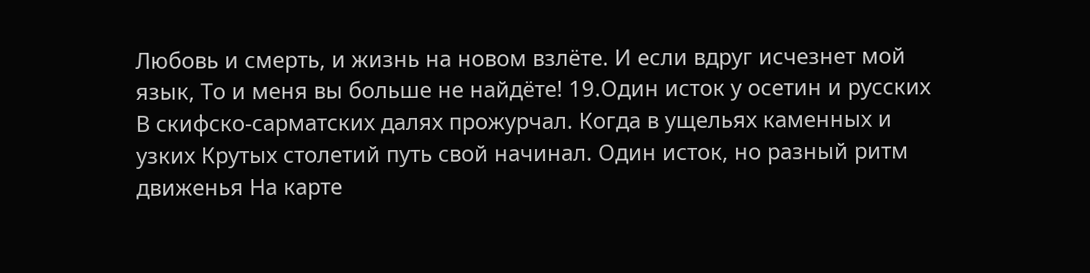Любовь и смерть, и жизнь на новом взлёте. И если вдруг исчезнет мой язык, То и меня вы больше не найдёте! 19.Один исток у осетин и русских В скифско-сарматских далях прожурчал. Когда в ущельях каменных и узких Крутых столетий путь свой начинал. Один исток, но разный ритм движенья На карте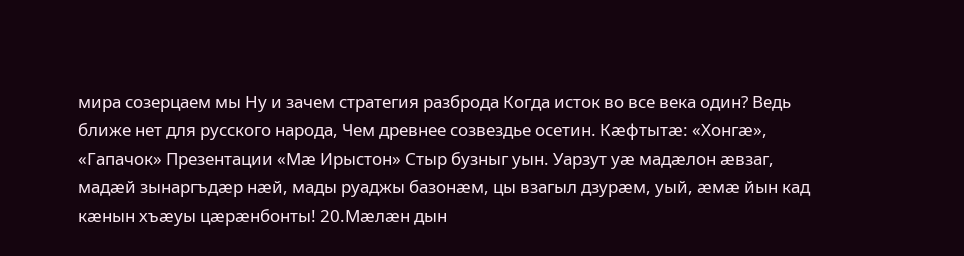мира созерцаем мы Ну и зачем стратегия разброда Когда исток во все века один? Ведь ближе нет для русского народа, Чем древнее созвездье осетин. Кæфтытæ: «Хонгæ», «Гапачок» Презентации «Мæ Ирыстон» Стыр бузныг уын. Уарзут уæ мадæлон æвзаг, мадæй зынаргъдæр нæй, мады руаджы базонæм, цы взагыл дзурæм, уый, æмæ йын кад кæнын хъæуы цæрæнбонты! 20.Мæлæн дын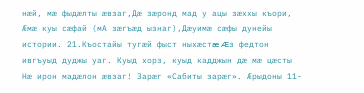нæй, мæ фыдæлты æвзаг,Дæ зæронд мад у ацы зæххы къори, Æмæ куы сæфай (мА зæгъæд ызнаг),Дæуимæ сæфы дунейы истории. 21.Къостайы тугæй фыст ныхæстæ Æз федтон ивгъуыд дуджы уаг. Куыд хорз, куыд кадджын дæ мæ цæсты Нæ ирон мадæлон æвзаг! Зарæг «Сабиты зарæг». Æрыдоны 11-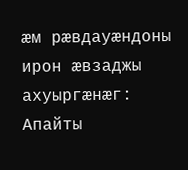æм рæвдауæндоны ирон æвзаджы ахуыргæнæг: Апайты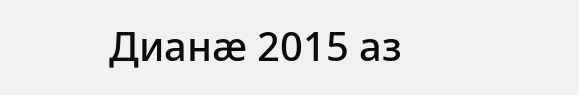Дианæ 2015 аз